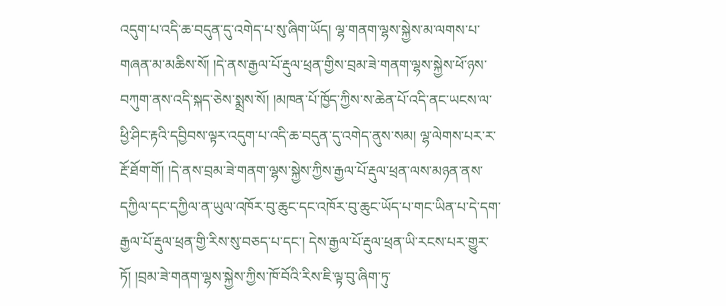འདུག་པ་འདི་ཆ་བདུན་དུ་འགེད་པ་སུ་ཞིག་ཡོད། ལྷ་གནག་ལྷས་སྐྱེས་མ་ལགས་པ་གཞན་མ་མཆིས་སོ། །དེ་ནས་རྒྱལ་པོ་རྡུལ་ཕྲན་གྱིས་བྲམ་ཟེ་གནག་ལྷས་སྐྱེས་ཕོ་ཉས་བཀུག་ནས་འདི་སྐད་ཅེས་སྨྲས་སོ། །མཁན་པོ་ཁྱོད་ཀྱིས་ས་ཆེན་པོ་འདི་ནང་ཡངས་ལ་ཕྱི་ཤིང་རྟའི་དབྱིབས་ལྟར་འདུག་པ་འདི་ཆ་བདུན་དུ་འགེད་ནུས་སམ། ལྷ་ལེགས་པར་ར་རྔོ་ཐོག་གོ། །དེ་ནས་བྲམ་ཟེ་གནག་ལྷས་སྐྱེས་ཀྱིས་རྒྱལ་པོ་རྡུལ་ཕྲན་ལས་མཉན་ནས་དཀྱིལ་དང་དཀྱིལ་ན་ཡུལ་འཁོར་བུ་ཆུང་དང་འཁོར་བུ་ཆུང་ཡོད་པ་གང་ཡིན་པ་དེ་དག་རྒྱལ་པོ་རྡུལ་ཕྲན་གྱི་རིས་སུ་བཅད་པ་དང་། དེས་རྒྱལ་པོ་རྡུལ་ཕྲན་ཡི་རངས་པར་གྱུར་ཏོ། །བྲམ་ཟེ་གནག་ལྷས་སྐྱེས་ཀྱིས་ཁོ་བོའི་རིས་ཇི་ལྟ་བུ་ཞིག་ཏུ་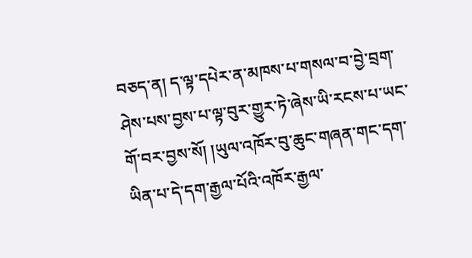བཅད་ན། ད་ལྟ་དཔེར་ན་མཁས་པ་གསལ་བ་བྱེ་བྲག་ཤེས་པས་བྱས་པ་ལྟ་བུར་གྱུར་ཏེ་ཞེས་ཡི་རངས་པ་ཡང་གོ་བར་བྱས་སོ། །ཡུལ་འཁོར་བུ་ཆུང་གཞན་གང་དག་ཡིན་པ་དེ་དག་རྒྱལ་པོའི་འཁོར་རྒྱལ་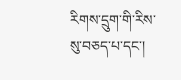རིགས་དྲུག་གི་རིས་སུ་བཅད་པ་དང་།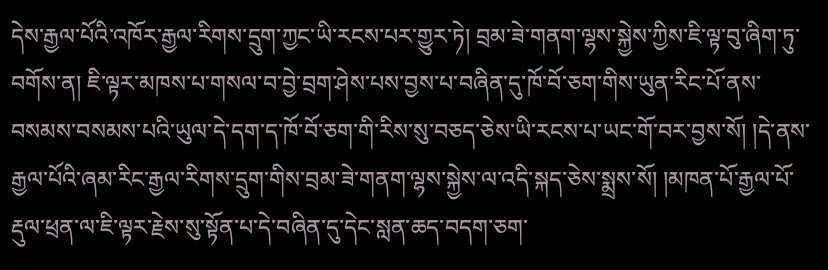དེས་རྒྱལ་པོའི་འཁོར་རྒྱལ་རིགས་དྲུག་ཀྱང་ཡི་རངས་པར་གྱུར་ཏེ། བྲམ་ཟེ་གནག་ལྷས་སྐྱེས་ཀྱིས་ཇི་ལྟ་བུ་ཞིག་ཏུ་བགོས་ན། ཇི་ལྟར་མཁས་པ་གསལ་བ་བྱེ་བྲག་ཤེས་པས་བྱས་པ་བཞིན་དུ་ཁོ་བོ་ཅག་གིས་ཡུན་རིང་པོ་ནས་བསམས་བསམས་པའི་ཡུལ་དེ་དག་ད་ཁོ་བོ་ཅག་གི་རིས་སུ་བཅད་ཅེས་ཡི་རངས་པ་ཡང་གོ་བར་བྱས་སོ། །དེ་ནས་རྒྱལ་པོའི་ཞམ་རིང་རྒྱལ་རིགས་དྲུག་གིས་བྲམ་ཟེ་གནག་ལྷས་སྐྱེས་ལ་འདི་སྐད་ཅེས་སྨྲས་སོ། །མཁན་པོ་རྒྱལ་པོ་རྡུལ་ཕྲན་ལ་ཇི་ལྟར་རྗེས་སུ་སྟོན་པ་དེ་བཞིན་དུ་དེང་སླན་ཆད་བདག་ཅག་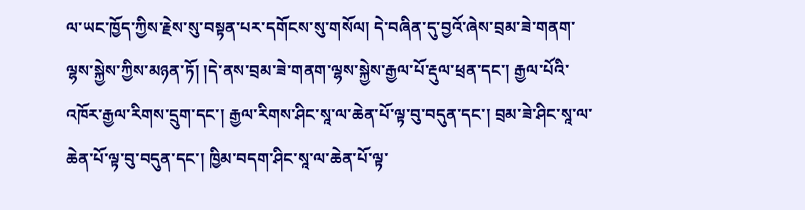ལ་ཡང་ཁྱོད་ཀྱིས་རྗེས་སུ་བསྟན་པར་དགོངས་སུ་གསོལ། དེ་བཞིན་དུ་བྱའོ་ཞེས་བྲམ་ཟེ་གནག་ལྷས་སྐྱེས་ཀྱིས་མཉན་ཏོ། །དེ་ནས་བྲམ་ཟེ་གནག་ལྷས་སྐྱེས་རྒྱལ་པོ་རྡུལ་ཕྲན་དང་། རྒྱལ་པོའི་འཁོར་རྒྱལ་རིགས་དྲུག་དང་། རྒྱལ་རིགས་ཤིང་སཱ་ལ་ཆེན་པོ་ལྟ་བུ་བདུན་དང་། བྲམ་ཟེ་ཤིང་སཱ་ལ་ཆེན་པོ་ལྟ་བུ་བདུན་དང་། ཁྱིམ་བདག་ཤིང་སཱ་ལ་ཆེན་པོ་ལྟ་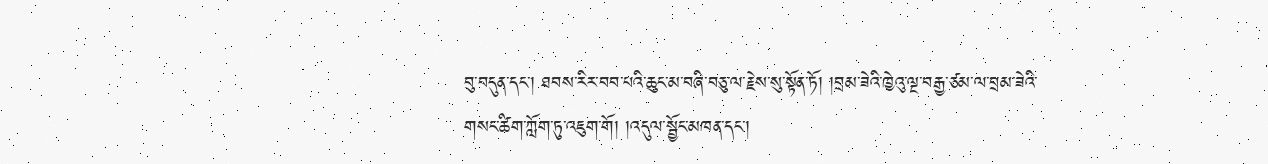བུ་བདུན་དང་། ཐབས་རིར་བབ་པའི་ཆུང་མ་བཞི་བཅུ་ལ་རྗེས་སུ་སྟོན་ཏོ། །བྲམ་ཟེའི་ཁྱེའུ་ལྔ་བརྒྱ་ཙམ་ལ་བྲམ་ཟེའི་གསང་ཚིག་ཀློག་ཏུ་འཇུག་གོ། །འདུལ་སྦྱོང་མཁན་དང་།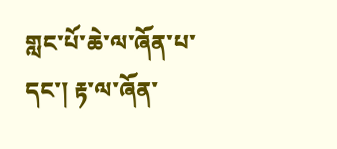གླང་པོ་ཆེ་ལ་ཞོན་པ་དང་། རྟ་ལ་ཞོན་